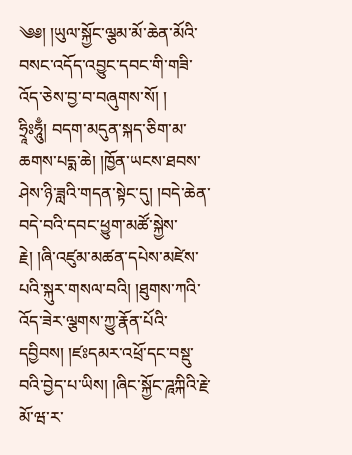༄༅། །ཡུལ་སྐྱོང་ལྕམ་མོ་ཆེན་མོའི་བསང་འདོད་འབྱུང་དབང་གི་གཟི་འོད་ཅེས་བྱ་བ་བཞུགས་སོ། །
ཧྲཱིཿཧཱུྃ། བདག་མདུན་སྐད་ཅིག་མ་ཆགས་པདྨ་ཆེ། །ཁྱོན་ཡངས་ཐབས་ཤེས་ཉི་ཟླའི་གདན་སྟེང་དུ། །བདེ་ཆེན་བདེ་བའི་དབང་ཕྱུག་མཚོ་སྐྱེས་རྗེ། །ཞི་འཛུམ་མཚན་དཔེས་མཛེས་པའི་སྐུར་གསལ་བའི། །ཐུགས་ཀའི་འོད་ཟེར་ལྕགས་ཀྱུ་རྣོན་པོའི་དབྱིབས། །ཛཿདམར་འཕྲོ་དང་བསྡུ་བའི་བྱེད་པ་ཡིས། །ཞིང་སྐྱོང་ཌཱཀྐིའི་རྗེ་མོ་ཝ་ར་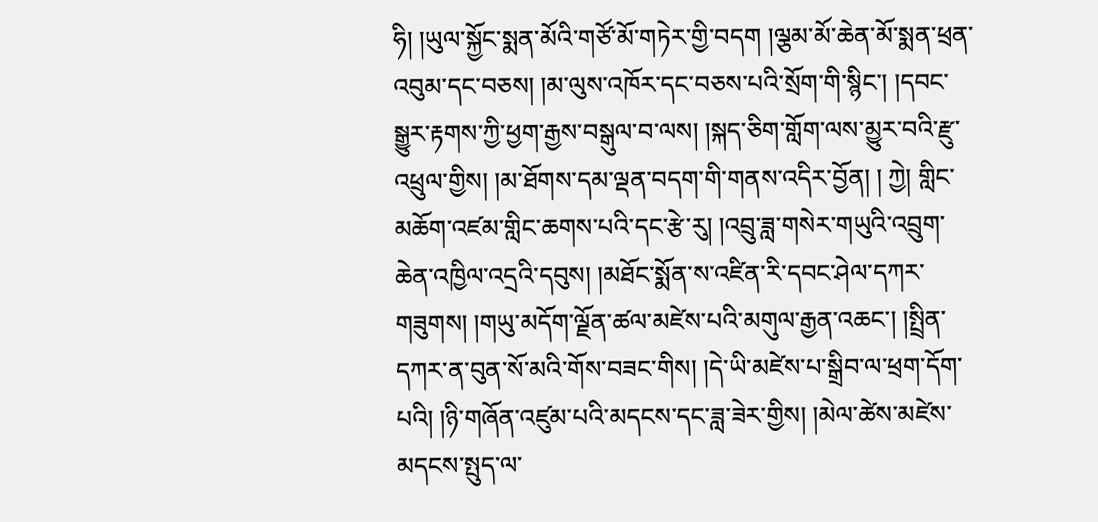ཧི། །ཡུལ་སྐྱོང་སྨན་མོའི་གཙོ་མོ་གཏེར་གྱི་བདག །ལྕམ་མོ་ཆེན་མོ་སྨན་ཕྲན་འབུམ་དང་བཅས། །མ་ལུས་འཁོར་དང་བཅས་པའི་སྲོག་གི་སྙིང་། །དབང་སྒྱུར་རྟགས་ཀྱི་ཕྱག་རྒྱས་བསྒུལ་བ་ལས། །སྐད་ཅིག་གློག་ལས་མྱུར་བའི་རྫུ་འཕྲུལ་གྱིས། །མ་ཐོགས་དམ་ལྡན་བདག་གི་གནས་འདིར་བྱོན། ། ཀྱེ། གླིང་མཆོག་འཛམ་གླིང་ཆགས་པའི་དང་རྩེ་རུ། །འབྲུ་ཟླ་གསེར་གཡུའི་འབྲུག་ཆེན་འཁྱིལ་འདྲའི་དབུས། །མཐོང་སྨོན་ས་འཛིན་རི་དབང་ཤེལ་དཀར་གཟུགས། །གཡུ་མདོག་ལྗོན་ཚལ་མཛེས་པའི་མགུལ་རྒྱན་འཆང་། །སྤྲིན་དཀར་ན་བུན་སོ་མའི་གོས་བཟང་གིས། །དེ་ཡི་མཛེས་པ་སྒྲིབ་ལ་ཕྲག་དོག་པའི། །ཉི་གཞོན་འཛུམ་པའི་མདངས་དང་ཟླ་ཟེར་གྱིས། །མེལ་ཚེས་མཛེས་མདངས་སྤུད་ལ་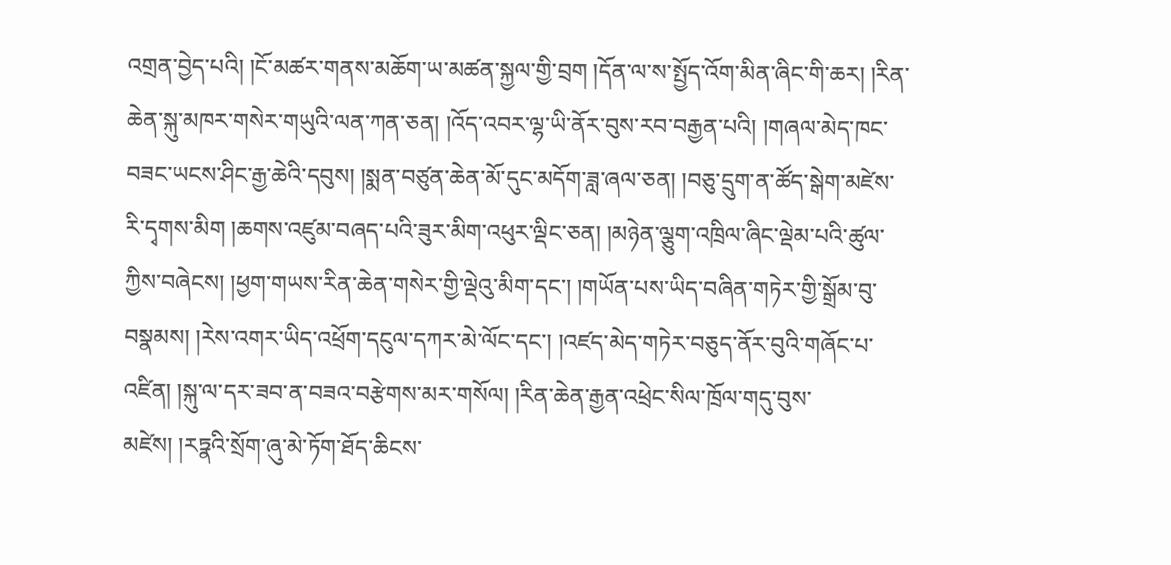འགྲན་བྱེད་པའི། །ངོ་མཚར་གནས་མཆོག་ཡ་མཚན་སྐྱལ་གྱི་བྲག །དོན་ལ་ས་སྤྱོད་འོག་མིན་ཞིང་གི་ཆར། །རིན་ཆེན་སྐུ་མཁར་གསེར་གཡུའི་ལན་ཀན་ཅན། །འོད་འབར་ལྷ་ཡི་ནོར་བུས་རབ་བརྒྱན་པའི། །གཞལ་མེད་ཁང་བཟང་ཡངས་ཤིང་རྒྱ་ཆེའི་དབུས། །སྨན་བཙུན་ཆེན་མོ་དུང་མདོག་ཟླ་ཞལ་ཅན། །བཅུ་དྲུག་ན་ཚོད་སྒེག་མཛེས་རི་དྭགས་མིག །ཆགས་འཛུམ་བཞད་པའི་ཟུར་མིག་འཕུར་ལྡིང་ཅན། །མཉེན་ལྕུག་འཁྲིལ་ཞིང་ལྡེམ་པའི་ཚུལ་ཀྱིས་བཞེངས། །ཕྱག་གཡས་རིན་ཆེན་གསེར་གྱི་ལྡེའུ་མིག་དང་། །གཡོན་པས་ཡིད་བཞིན་གཏེར་གྱི་སྒྲོམ་བུ་བསྣམས། །རེས་འགར་ཡིད་འཕྲོག་དངུལ་དཀར་མེ་ལོང་དང་། །འཛད་མེད་གཏེར་བཅུད་ནོར་བུའི་གཞོང་པ་འཛིན། །སྐུ་ལ་དར་ཟབ་ན་བཟའ་བརྩེགས་མར་གསོལ། །རིན་ཆེན་རྒྱན་འཕྲེང་སིལ་ཁྲོལ་གདུ་བུས་མཛེས། །རཏྣའི་སྲོག་ཞུ་མེ་ཏོག་ཐོད་ཆིངས་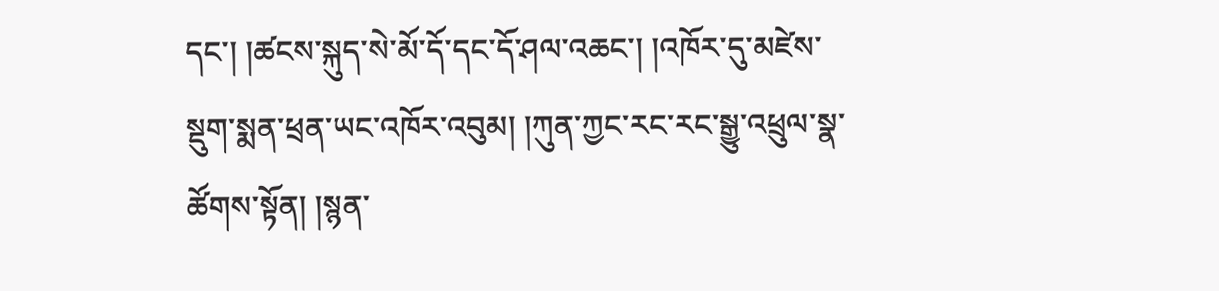དང་། །ཚངས་སྐུད་སེ་མོ་དོ་དང་དོ་ཤལ་འཆང་། །འཁོར་དུ་མཛེས་སྡུག་སྨན་ཕྲན་ཡང་འཁོར་འབུམ། །ཀུན་ཀྱང་རང་རང་སྒྱུ་འཕྲུལ་སྣ་ཚོགས་སྟོན། །སྙན་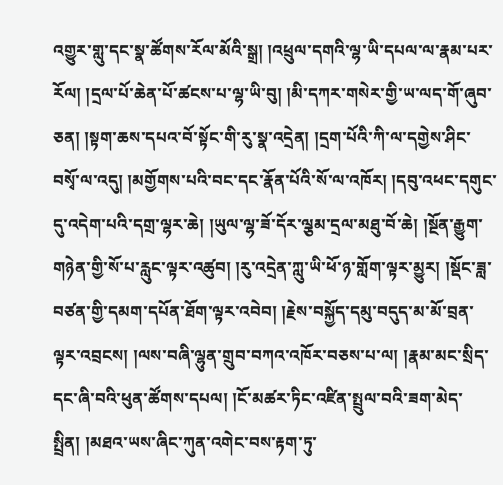འགྱུར་གླུ་དང་སྣ་ཚོགས་རོལ་མོའི་སྒྲ། །འཕྲུལ་དགའི་ལྷ་ཡི་དཔལ་ལ་རྣམ་པར་རོལ། །དྲལ་པོ་ཆེན་པོ་ཚངས་པ་ལྷ་ཡི་བུ། །མི་དཀར་གསེར་གྱི་ཡ་ལད་གོ་ཞུབ་ཅན། །སྟག་ཆས་དཔའ་བོ་སྟོང་གི་རུ་སྣ་འདྲེན། །དྲག་པོའི་ཀི་ལ་དགྱེས་ཤིང་བསྭོ་ལ་འདུ། །མགྱོགས་པའི་བང་དང་རྣོན་པོའི་སོ་ལ་འཁོར། །དབུ་འཕང་དགུང་དུ་འདེག་པའི་དགྲ་ལྷར་ཆེ། །ཡུལ་ལྷ་ཟོ་དོར་ལྕམ་དྲལ་མཐུ་བོ་ཆེ། །སྔོན་རྒྱུག་གཉེན་གྱི་སོ་པ་རླུང་ལྟར་འཚུབ། །རུ་འདྲེན་ཀླུ་ཡི་ཕོ་ཉ་གློག་ལྟར་མྱུར། །སྡོང་ཟླ་བཙན་གྱི་དམག་དཔོན་ཐོག་ལྟར་འབེབ། །རྗེས་བསྐྱོད་དམུ་བདུད་མ་མོ་བྲན་ལྟར་འབྲངས། །ལས་བཞི་ལྷུན་གྲུབ་བཀའ་འཁོར་བཅས་པ་ལ། །རྣམ་མང་སྲིད་དང་ཞི་བའི་ཕུན་ཚོགས་དཔལ། །ངོ་མཚར་ཏིང་འཛིན་སྤྲུལ་བའི་ཟག་མེད་སྤྲིན། །མཐའ་ཡས་ཞིང་ཀུན་འགེང་བས་རྟག་ཏུ་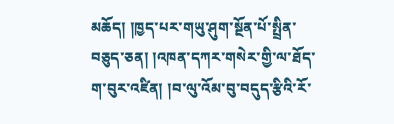མཆོད། །ཁྱད་པར་གཡུ་ཤུག་སྔོན་པོ་སྤྲིན་བཅུད་ཅན། །འཁན་དཀར་གསེར་གྱི་ལ་ཐོད་ག་བུར་འཛིན། །བ་ལུ་འོམ་བུ་བདུད་རྩིའི་རོ་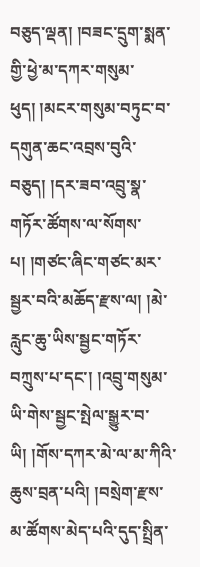བཅུད་ལྡན། །བཟང་དྲུག་སྨན་གྱི་ཕྱེ་མ་དཀར་གསུམ་ཕུད། །མངར་གསུམ་བཏུང་བ་དགུན་ཆང་འབྲས་བུའི་བཅུད། །དར་ཟབ་འབྲུ་སྣ་གཏོར་ཚོགས་ལ་སོགས་པ། །གཙང་ཞིང་གཙང་མར་སྦྱར་བའི་མཆོད་རྫས་ལ། །མེ་རླུང་ཆུ་ཡིས་སྦྱང་གཏོར་བཀྲུས་པ་དང་། །འབྲུ་གསུམ་ཡི་གེས་སྦྱང་སྤེལ་སྒྱུར་བ་ཡི། །གོས་དཀར་མེ་ལ་མ་ཀིའི་ཆུས་བྲན་པའི། །བསྲེག་རྫས་མ་ཚོགས་མེད་པའི་དུད་སྤྲིན་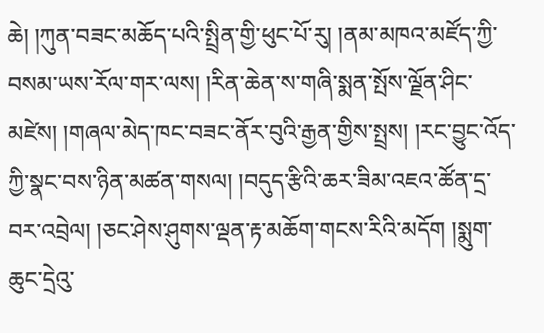ཆེ། །ཀུན་བཟང་མཆོད་པའི་སྤྲིན་གྱི་ཕུང་པོ་རུ། །ནམ་མཁའ་མཛོད་ཀྱི་བསམ་ཡས་རོལ་གར་ལས། །རིན་ཆེན་ས་གཞི་སྨན་སྤོས་ལྗོན་ཤིང་མཛེས། །གཞལ་མེད་ཁང་བཟང་ནོར་བུའི་རྒྱན་གྱིས་སྤྲས། །རང་བྱུང་འོད་ཀྱི་སྣང་བས་ཉིན་མཚན་གསལ། །བདུད་རྩིའི་ཆར་ཟིམ་འཇའ་ཚོན་དྲ་བར་འབྲེལ། །ཅང་ཤེས་ཤུགས་ལྡན་རྟ་མཆོག་གངས་རིའི་མདོག །སྨུག་ཆུང་དྲེའུ་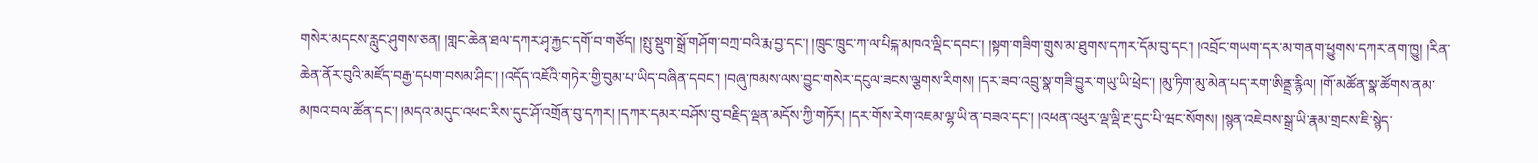གསེར་མདངས་རླུང་ཤུགས་ཅན། །གླང་ཆེན་ཐལ་དཀར་ཤྭ་རྐྱང་དགོ་བ་གཙོད། །སྤུ་སྡུག་སྒྲོ་གཤོག་བཀྲ་བའི་རྨ་བྱ་དང་། །ཁྲུང་ཁྲུང་ཀ་ལ་པིངྐ་མཁའ་ལྡིང་དབང་། །སྟག་གཟིག་གྲུས་མ་ཐུགས་དཀར་དོམ་བུ་དང་། །འབྲོང་གཡག་དར་མ་གནག་ཕྱུགས་དཀར་ནག་ཁྱུ། །རིན་ཆེན་ནོར་བུའི་མཛོད་བརྒྱ་དཔག་བསམ་ཤིང་། །འདོད་འཇོའི་གཏེར་གྱི་བུམ་པ་ཡིད་བཞིན་དབང་། །བཞུ་ཁམས་ལས་བྱུང་གསེར་དངུལ་ཟངས་ལྕགས་རིགས། །དར་ཟབ་འབྲུ་སྣ་གཟི་བྱུར་གཡུ་ཡི་ཕྲེང་། །མུ་ཏིག་མུ་མེན་པད་རག་ཨིནྡྲ་རྙིལ། །གོ་མཚོན་སྣ་ཚོགས་ནམ་མཁའ་བལ་ཚོན་དང་། །མདའ་མདུང་འཕང་རིས་དུང་ཤོ་འགྲོན་བུ་དཀར། །དཀར་དམར་བཤོས་བུ་བརྗིད་ལྡན་མདོས་ཀྱི་གཏོར། །དར་གོས་རེག་འཇམ་ལྷ་ཡི་ན་བཟའ་དང་། །འཕན་འཕུར་ལྡ་ལྡི་རྔ་དུང་པི་ཝང་སོགས། །སྙན་འཇེབས་སྒྲ་ཡི་རྣམ་གྲངས་ཇི་སྙེད་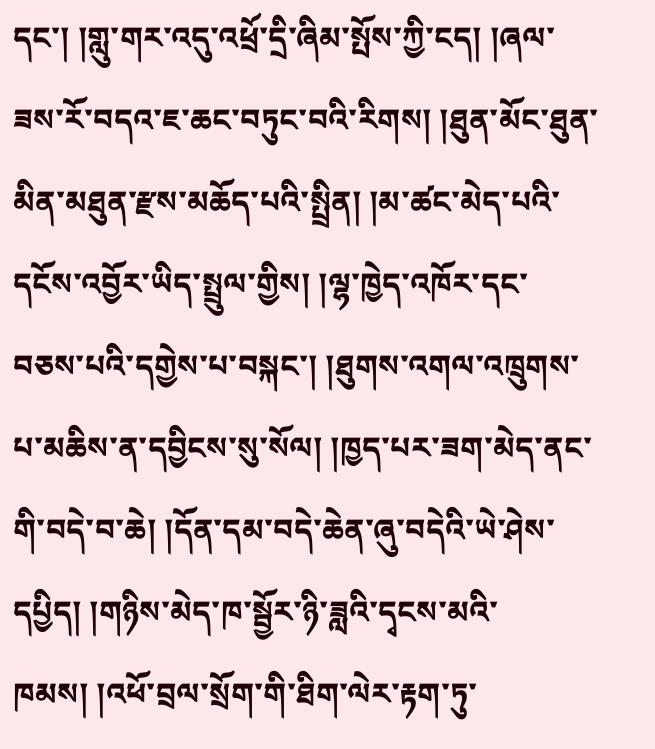དང་། །གླུ་གར་འདུ་འཕྲོ་དྲི་ཞིམ་སྤོས་ཀྱི་ངད། །ཞལ་ཟས་རོ་བདའ་ཇ་ཆང་བཏུང་བའི་རིགས། །ཐུན་མོང་ཐུན་མིན་མཐུན་རྫས་མཆོད་པའི་སྤྲིན། །མ་ཚང་མེད་པའི་དངོས་འབྱོར་ཡིད་སྤྲུལ་གྱིས། །ལྷ་ཁྱེད་འཁོར་དང་བཅས་པའི་དགྱེས་པ་བསྐང་། །ཐུགས་འགལ་འཁྲུགས་པ་མཆིས་ན་དབྱིངས་སུ་སོལ། །ཁྱད་པར་ཟག་མེད་ནང་གི་བདེ་བ་ཆེ། །དོན་དམ་བདེ་ཆེན་ཞུ་བདེའི་ཡེ་ཤེས་དཔྱིད། །གཉིས་མེད་ཁ་སྦྱོར་ཉི་ཟླའི་དྭངས་མའི་ཁམས། །འཕོ་བྲལ་སྲོག་གི་ཐིག་ལེར་རྟག་ཏུ་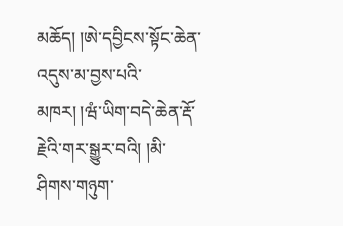མཆོད། །ཨེ་དབྱིངས་སྟོང་ཆེན་འདུས་མ་བྱས་པའི་མཁར། །ཝཾ་ཡིག་བདེ་ཆེན་རྡོ་རྗེའི་གར་སྒྱུར་བའི། །མི་ཤིགས་གཉུག་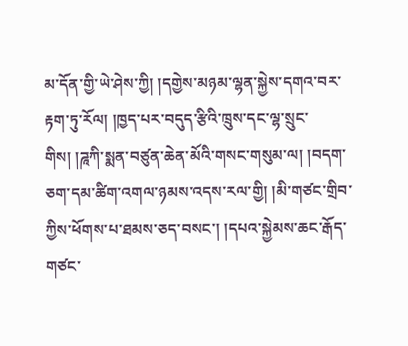མ་དོན་གྱི་ཡེ་ཤེས་ཀྱི། །དགྱེས་མཉམ་ལྷན་སྐྱེས་དགའ་བར་རྟག་ཏུ་རོལ། །ཁྱད་པར་བདུད་རྩིའི་ཁྲུས་དང་ལྷ་སྲུང་གིས། །ཌཱཀི་སྨན་བཙུན་ཆེན་མོའི་གསང་གསུམ་ལ། །བདག་ཅག་དམ་ཚིག་འགལ་ཉམས་འདས་རལ་གྱི། །མི་གཙང་གྲིབ་ཀྱིས་ཕོགས་པ་ཐམས་ཅད་བསང་། །དཔའ་སྐྱེམས་ཆང་རྒོད་གཙང་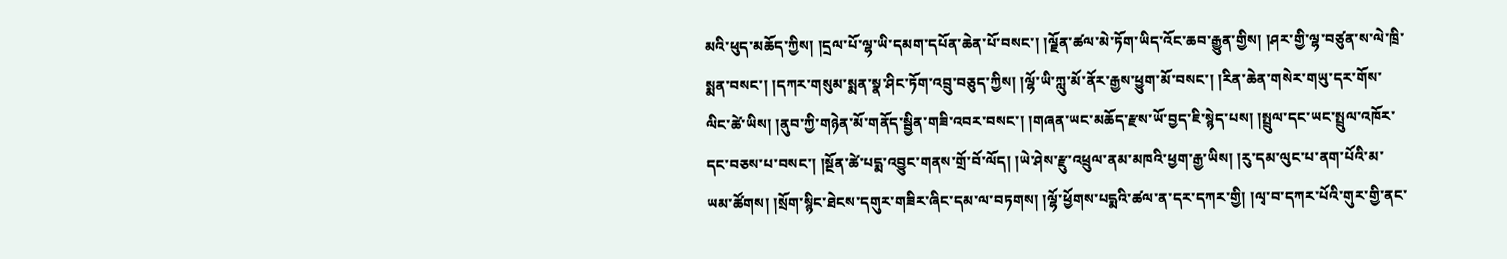མའི་ཕུད་མཆོད་ཀྱིས། །དྲལ་པོ་ལྷ་ཡི་དམག་དཔོན་ཆེན་པོ་བསང་། །ལྗོན་ཚལ་མེ་ཏོག་ཡིད་འོང་ཆབ་རྒྱུན་གྱིས། །ཤར་གྱི་ལྷ་བཙུན་ས་ལེ་ཁྲི་སྨན་བསང་། །དཀར་གསུམ་སྨན་སྣ་ཤིང་ཏོག་འབྲུ་བཅུད་ཀྱིས། །ལྷོ་ཡི་ཀླུ་མོ་ནོར་རྒྱས་ཕྱུག་མོ་བསང་། །རིན་ཆེན་གསེར་གཡུ་དར་གོས་ལིང་ཚེ་ཡིས། །ནུབ་ཀྱི་གཉེན་མོ་གནོད་སྦྱིན་གཟི་འབར་བསང་། །གཞན་ཡང་མཆོད་རྫས་ཡོ་བྱད་ཇི་སྙེད་པས། །སྤྲུལ་དང་ཡང་སྤྲུལ་འཁོར་དང་བཅས་པ་བསང་། །སྔོན་ཚེ་པདྨ་འབྱུང་གནས་གྲོ་བོ་ལོད། །ཡེ་ཤེས་རྫུ་འཕྲུལ་ནམ་མཁའི་ཕྱག་རྒྱ་ཡིས། །རུ་དམ་ལུང་པ་ནག་པོའི་མ་ཡམ་ཚོགས། །སྲོག་སྙིང་ཐེངས་དགུར་གཟིར་ཞིང་དམ་ལ་བཏགས། །ལྷོ་ཕྱོགས་པདྨའི་ཚལ་ན་དར་དཀར་གྱི། །ལྭ་བ་དཀར་པོའི་གུར་གྱི་ནང་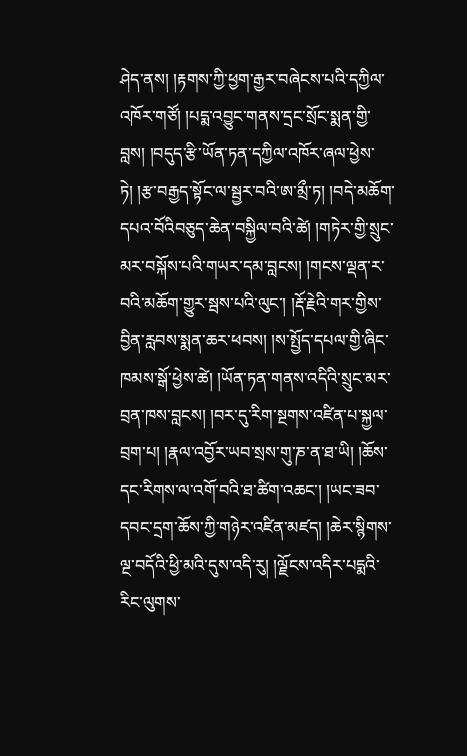ཤེད་ནས། །རྟགས་ཀྱི་ཕྱག་རྒྱར་བཞེངས་པའི་དཀྱིལ་འཁོར་གཙོ། །པདྨ་འབྱུང་གནས་དྲང་སྲོང་སྨན་གྱི་བླས། །བདུད་རྩི་ཡོན་ཏན་དཀྱིལ་འཁོར་ཞལ་ཕྱེས་ཏེ། །རྩ་བརྒྱད་སྟོང་ལ་སྦྱར་བའི་ཨ་མྲྀ་ཏ། །བདེ་མཆོག་དཔའ་བོའིབཅུད་ཆེན་བསྐྱིལ་བའི་ཚེ། །གཏེར་གྱི་སྲུང་མར་བསྐོས་པའི་གཡར་དམ་བླངས། །གངས་ལྡན་ར་བའི་མཆོག་གྱུར་སྦས་པའི་ལུང་། །རྡོ་རྗེའི་གར་གྱིས་བྱིན་རླབས་སྨན་ཆར་ཕབས། །ས་སྤྱོད་དཔལ་གྱི་ཞིང་ཁམས་སྒོ་ཕྱེས་ཚེ། །ཡོན་ཏན་གནས་འདིའི་སྲུང་མར་བྲན་ཁས་བླངས། །བར་དུ་རིག་སྔགས་འཛིན་པ་སྐྱལ་བྲག་པ། །རྣལ་འབྱོར་ཡབ་སྲས་གུ་ཎ་ན་ཐ་ཡི། །ཆོས་དང་རིགས་ལ་འགོ་བའི་ཐ་ཚིག་འཆང་། །ཡང་ཟབ་དབང་དྲག་ཆོས་ཀྱི་གཉེར་འཛིན་མཛད། །ཆེར་སྙིགས་ལྔ་བདོའི་ཕྱི་མའི་དུས་འདི་རུ། །ལྗོངས་འདིར་པདྨའི་རིང་ལུགས་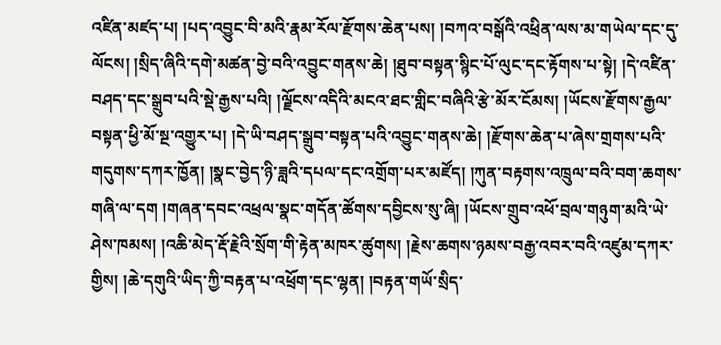འཛིན་མཛད་པ། །པད་འབྱུང་བི་མའི་རྣམ་རོལ་རྫོགས་ཆེན་པས། །བཀའ་བསྒོའི་འཕྲིན་ལས་མ་གཡེལ་དང་དུ་ལོངས། །སྲིད་ཞིའི་དགེ་མཚན་བྱེ་བའི་འབྱུང་གནས་ཆེ། །ཐུབ་བསྟན་སྙིང་པོ་ལུང་དང་རྟོགས་པ་སྟེ། །དེ་འཛིན་བཤད་དང་སྒྲུབ་པའི་སྡེ་རྒྱས་པའི། །ལྗོངས་འདིའི་མངའ་ཐང་གླིང་བཞིའི་རྩེ་མོར་ངོམས། །ཡོངས་རྫོགས་རྒྱལ་བསྟན་ཕྱི་མོ་སྔ་འགྱུར་པ། །དེ་ཡི་བཤད་སྒྲུབ་བསྟན་པའི་འབྱུང་གནས་ཆེ། །རྫོགས་ཆེན་པ་ཞེས་གྲགས་པའི་གདུགས་དཀར་ཁྱོན། །སྣང་བྱེད་ཉི་ཟླའི་དཔལ་དང་འགྲོག་པར་མཛོད། །ཀུན་བརྟགས་འཁྲུལ་བའི་བག་ཆགས་གཞི་ལ་དག །གཞན་དབང་འཕྲལ་སྣང་གདོན་ཚོགས་དབྱིངས་སུ་ཞི། །ཡོངས་གྲུབ་འཕོ་བྲལ་གཉུག་མའི་ཡེ་ཤེས་ཁམས། །འཆི་མེད་རྡོ་རྗེའི་སྲོག་གི་རྟེན་མཁར་ཚུགས། །རྗེས་ཆགས་ཉམས་བརྒྱ་འབར་བའི་འཛུམ་དཀར་གྱིས། །ཆེ་དགུའི་ཡིད་ཀྱི་བརྟན་པ་འཕྲོག་དང་ལྷན། །བརྟན་གཡོ་སྲིད་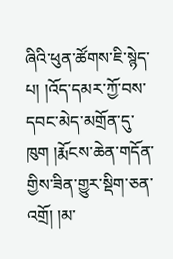ཞིའི་ཕུན་ཚོགས་ཇི་སྙེད་པ། །འོད་དམར་ཀྱོ་བས་དབང་མེད་མགྲོན་དུ་ཁུག །རྨོངས་ཆེན་གདོན་གྱིས་ཟིན་གྱུར་སྡིག་ཅན་འགྲོ། །མ་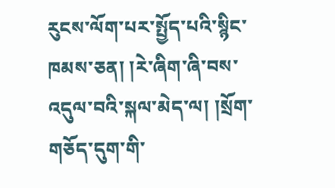རུངས་ལོག་པར་སྤྱོད་པའི་སྙིང་ཁམས་ཅན། །རེ་ཞིག་ཞི་བས་འདུལ་བའི་སྐལ་མེད་ལ། །སྲོག་གཅོད་དུག་གི་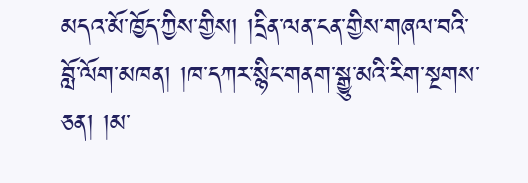མདའ་མོ་ཁྱོད་ཀྱིས་གྱིས། །དྲིན་ལན་ངན་གྱིས་གཞལ་བའི་བློ་ལོག་མཁན། །ཁ་དཀར་སྙིང་གནག་སྒྱུ་མའི་རིག་སྔགས་ཅན། །མ་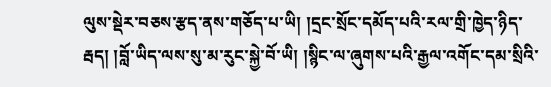ལུས་སྡེར་བཅས་རྩད་ནས་གཅོད་པ་ཡི། །དྲང་སྲོང་དམོད་པའི་རལ་གྲི་ཁྱེད་ཉིད་རྦད། །བློ་ཡིད་ལས་སུ་མ་རུང་སྐྱེ་བོ་ཡི། །སྙིང་ལ་ཞུགས་པའི་རྒྱལ་འགོང་དམ་སྲིའི་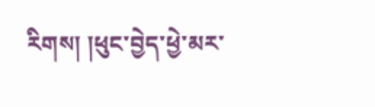རིགས། །ཕུང་བྱེད་ཕྱེ་མར་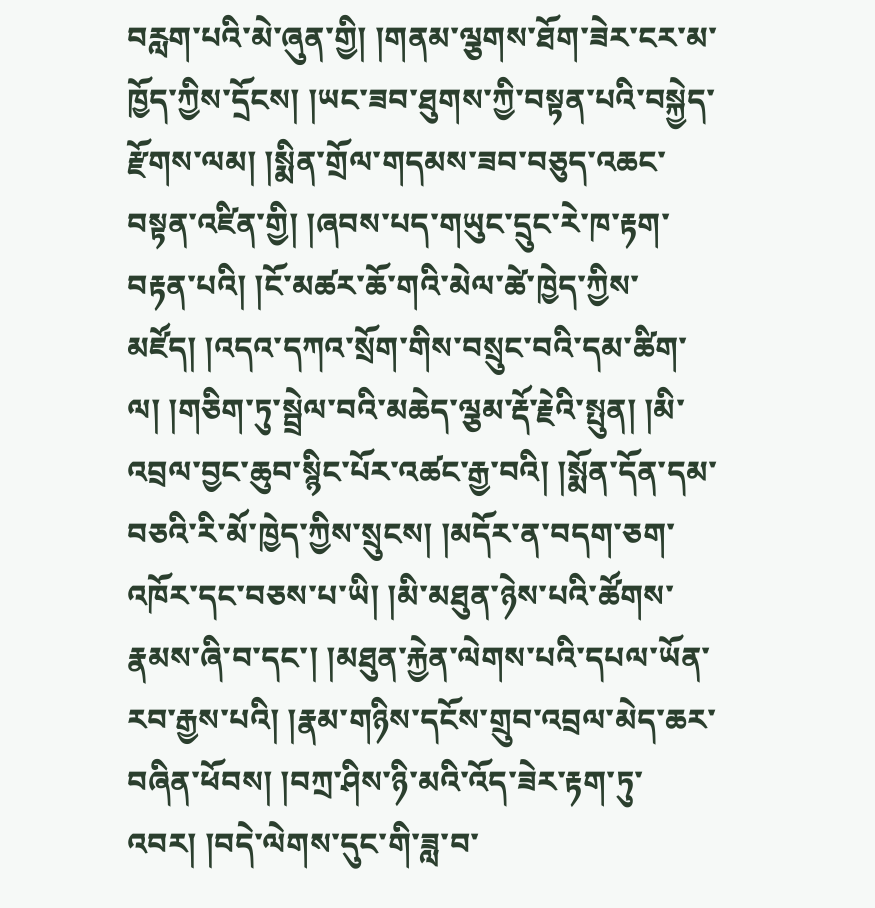བརླག་པའི་མེ་ཞུན་གྱི། །གནམ་ལྕགས་ཐོག་ཟེར་ངར་མ་ཁྱོད་ཀྱིས་དྲོངས། །ཡང་ཟབ་ཐུགས་ཀྱི་བསྟན་པའི་བསྐྱེད་རྫོགས་ལམ། །སྨིན་གྲོལ་གདམས་ཟབ་བཅུད་འཆང་བསྟན་འཛིན་གྱི། །ཞབས་པད་གཡུང་དྲུང་རེ་ཁ་རྟག་བརྟན་པའི། །ངོ་མཚར་ཆོ་གའི་མེལ་ཚེ་ཁྱེད་ཀྱིས་མཛོད། །འདའ་དཀའ་སྲོག་གིས་བསྲུང་བའི་དམ་ཚིག་ལ། །གཅིག་ཏུ་སྦྲེལ་བའི་མཆེད་ལྕམ་རྡོ་རྗེའི་སྤུན། །མི་འབྲལ་བྱང་ཆུབ་སྙིང་པོར་འཚང་རྒྱ་བའི། །སྨོན་དོན་དམ་བཅའི་རི་མོ་ཁྱེད་ཀྱིས་སྲུངས། །མདོར་ན་བདག་ཅག་འཁོར་དང་བཅས་པ་ཡི། །མི་མཐུན་ཉེས་པའི་ཚོགས་རྣམས་ཞི་བ་དང་། །མཐུན་རྐྱེན་ལེགས་པའི་དཔལ་ཡོན་རབ་རྒྱས་པའི། །རྣམ་གཉིས་དངོས་གྲུབ་འབྲལ་མེད་ཆར་བཞིན་ཕོབས། །བཀྲ་ཤིས་ཉི་མའི་འོད་ཟེར་རྟག་ཏུ་འབར། །བདེ་ལེགས་དུང་གི་ཟླ་བ་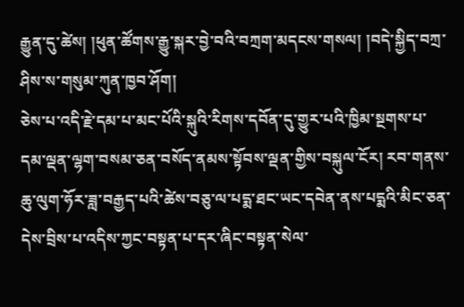རྒྱུན་དུ་ཚེས། །ཕུན་ཚོགས་རྒྱུ་སྐར་བྱེ་བའི་བཀྲག་མདངས་གསལ། །བདེ་སྐྱིད་བཀྲ་ཤིས་ས་གསུམ་ཀུན་ཁྱབ་ཤོག།
ཅེས་པ་འདི་རྗེ་དམ་པ་མང་པོའི་སྐུའི་རིགས་དབོན་དུ་གྱུར་པའི་ཁྱིམ་སྔགས་པ་དམ་ལྡན་ལྷག་བསམ་ཅན་བསོད་ནམས་སྟོབས་ལྡན་གྱིས་བསྐུལ་ངོར། རབ་གནས་ཆུ་ལུག་ཧོར་ཟླ་བརྒྱད་པའི་ཚེས་བཅུ་ལ་པདྨ་ཐང་ཡང་དབེན་ནས་པདྨའི་མིང་ཅན་དེས་བྲིས་པ་འདིས་ཀྱང་བསྟན་པ་དར་ཞིང་བསྟན་སེལ་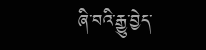ཞི་བའི་རྒྱུ་བྱེད་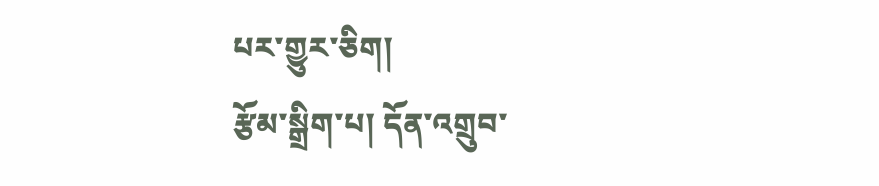པར་གྱུར་ཅིག།
རྩོམ་སྒྲིག་པ། དོན་འགྲུབ་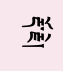རྡོ་རྗེ།